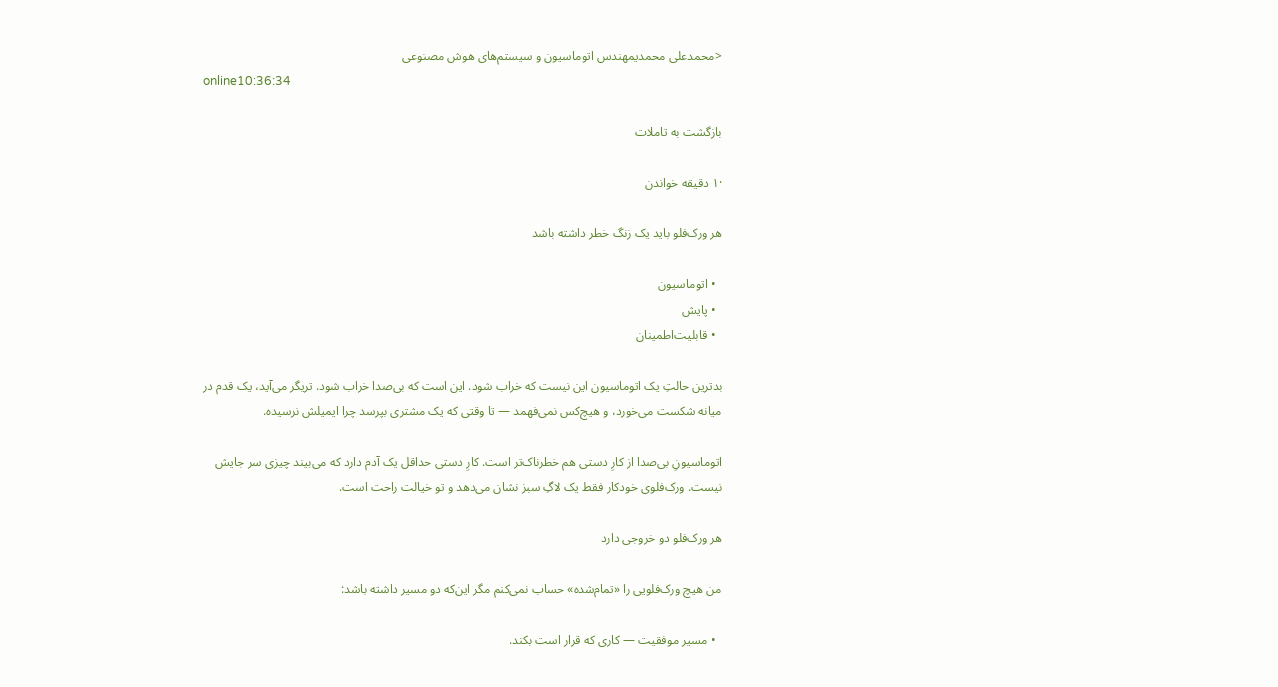<محمدعلی محمدیمهندس اتوماسیون و سیستم‌های هوش مصنوعی
online10:36:34

بازگشت به تاملات

·۱ دقیقه خواندن

هر ورک‌فلو باید یک زنگ خطر داشته باشد

  • اتوماسیون
  • پایش
  • قابلیت‌اطمینان

بدترین حالتِ یک اتوماسیون این نیست که خراب شود. این است که بی‌صدا خراب شود. تریگر می‌آید، یک قدم در میانه شکست می‌خورد، و هیچ‌کس نمی‌فهمد — تا وقتی که یک مشتری بپرسد چرا ایمیلش نرسیده.

اتوماسیونِ بی‌صدا از کارِ دستی هم خطرناک‌تر است. کارِ دستی حداقل یک آدم دارد که می‌بیند چیزی سر جایش نیست. ورک‌فلوی خودکار فقط یک لاگِ سبز نشان می‌دهد و تو خیالت راحت است.

هر ورک‌فلو دو خروجی دارد

من هیچ ورک‌فلویی را «تمام‌شده» حساب نمی‌کنم مگر این‌که دو مسیر داشته باشد:

  • مسیر موفقیت — کاری که قرار است بکند.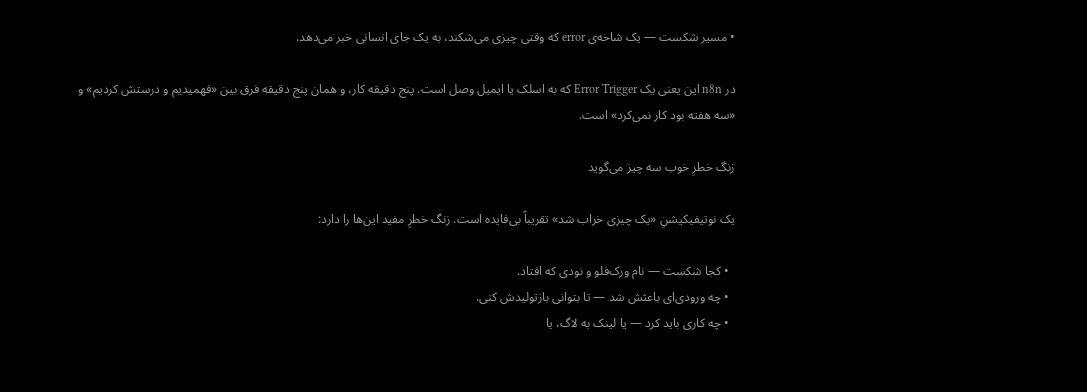• مسیر شکست — یک شاخه‌ی error که وقتی چیزی می‌شکند، به یک جای انسانی خبر می‌دهد.

در n8n این یعنی یک Error Trigger که به اسلک یا ایمیل وصل است. پنج دقیقه کار، و همان پنج دقیقه فرق بین «فهمیدیم و درستش کردیم» و «سه هفته بود کار نمی‌کرد» است.

زنگ خطرِ خوب سه چیز می‌گوید

یک نوتیفیکیشنِ «یک چیزی خراب شد» تقریباً بی‌فایده است. زنگ خطرِ مفید این‌ها را دارد:

  • کجا شکست — نام ورک‌فلو و نودی که افتاد.
  • چه ورودی‌ای باعثش شد — تا بتوانی بازتولیدش کنی.
  • چه کاری باید کرد — یا لینک به لاگ، یا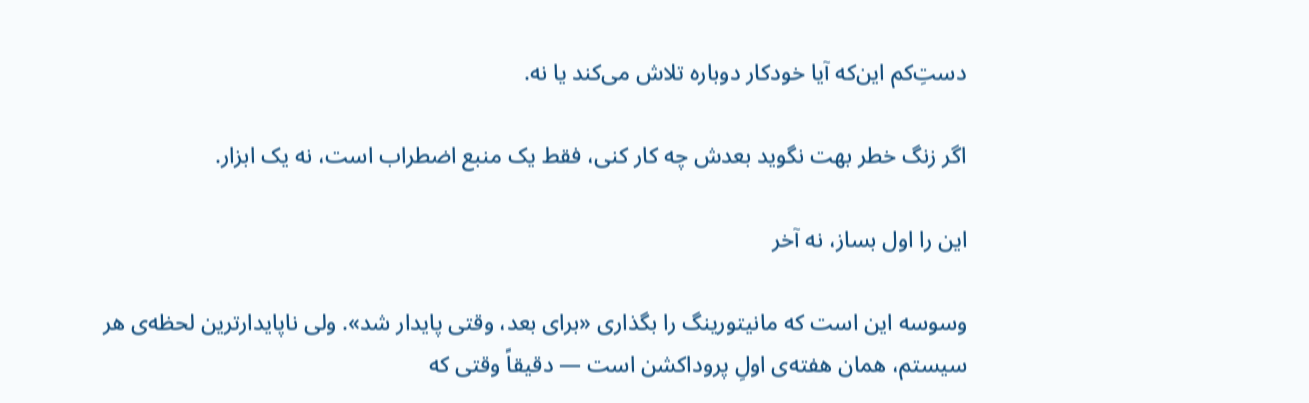دستِ‌کم این‌که آیا خودکار دوباره تلاش می‌کند یا نه.

اگر زنگ خطر بهت نگوید بعدش چه کار کنی، فقط یک منبع اضطراب است، نه یک ابزار.

این را اول بساز، نه آخر

وسوسه این است که مانیتورینگ را بگذاری «برای بعد، وقتی پایدار شد». ولی ناپایدارترین لحظه‌ی هر سیستم، همان هفته‌ی اولِ پروداکشن است — دقیقاً وقتی که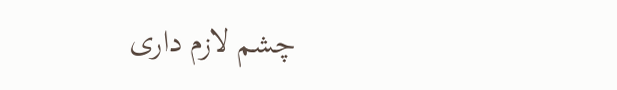چشم لازم داری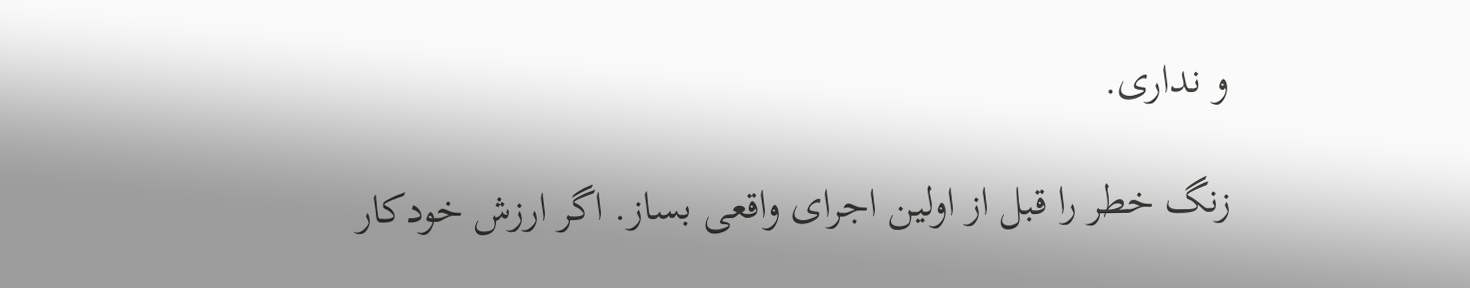و نداری.

زنگ خطر را قبل از اولین اجرای واقعی بساز. اگر ارزش خودکار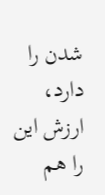شدن را دارد، ارزش این را هم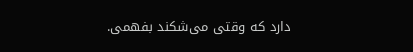دارد که وقتی می‌شکند بفهمی.